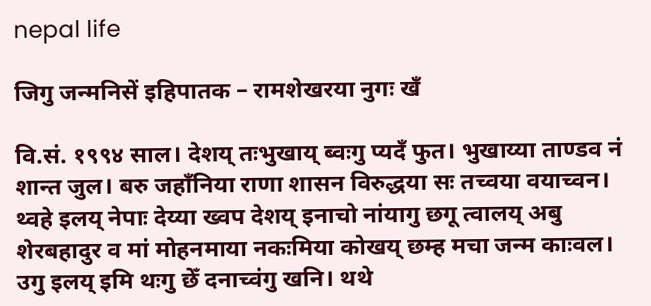nepal life

जिगु जन्मनिसें इहिपातक – रामशेखरया नुगः खँ

वि.सं. १९९४ साल। देशय् तःभुखाय् ब्वःगु प्यदँ फुत। भुखाय्या ताण्डव नं शान्त जुल। बरु जहाँनिया राणा शासन विरुद्धया सः तच्वया वयाच्वन। थ्वहे इलय् नेपाः देय्या ख्वप देशय् इनाचो नांयागु छगू त्वालय् अबु शेरबहादुर व मां मोहनमाया नकःमिया कोखय् छम्ह मचा जन्म काःवल। उगु इलय् इमि थःगु छेँ दनाच्वंगु खनि। थथे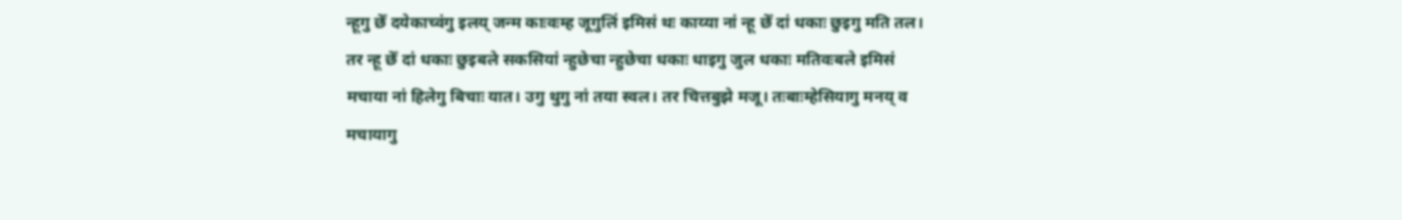न्हूगु छेँ दयेकाच्वंगु इलय् जन्म काःवःम्ह जूगुलिं इमिसं थः काय्या नां न्हू छेँ दां धकाः छुइगु मति तल। तर न्हू छेँ दां धकाः छुइबले सकसियां न्हुछेचा न्हुछेचा धकाः धाइगु जुल धकाः मतिवःबले इमिसं मचाया नां हिलेगु बिचाः यात। उगु थुगु नां तया स्वल। तर चित्तबुझे मजू। तःबाःम्हेसियागु मनय् व मचायागु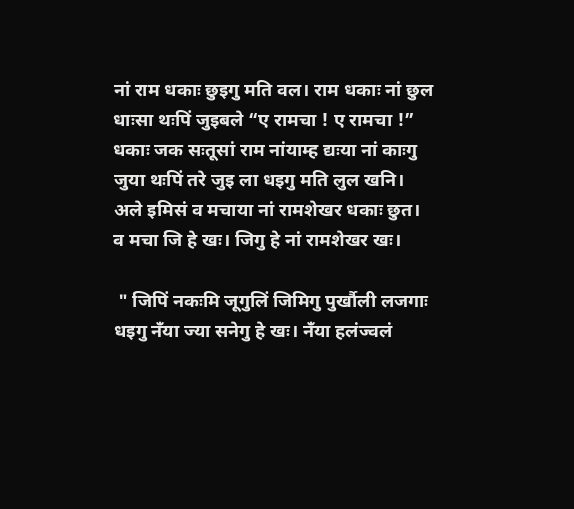नां राम धकाः छुइगु मति वल। राम धकाः नां छुल धाःसा थःपिं जुइबले “ए रामचा ! ए रामचा !” धकाः जक सःतूसां राम नांयाम्ह द्यःया नां काःगु जुया थःपिं तरे जुइ ला धइगु मति लुल खनि। अले इमिसं व मचाया नां रामशेखर धकाः छुत। व मचा जि हे खः। जिगु हे नां रामशेखर खः।

 " जिपिं नकःमि जूगुलिं जिमिगु पुर्खौली लजगाः धइगु नँया ज्या सनेगु हे खः। नँया हलंज्वलं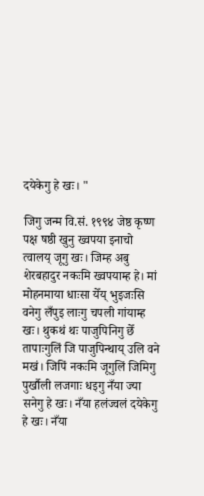दयेकेगु हे खः। "

जिगु जन्म वि.सं. १९९४ जेष्ठ कृष्ण पक्ष षष्ठी खुनु ख्वपया इनाचो त्वालय् जूगु खः। जिम्ह अबु शेरबहादुर नकःमि ख्वपयाम्ह हे। मां मोहनमाया धाःसा येँय् भुइजःसि वनेगु लँपुइ लाःगु चपली गांयाम्ह खः। थुकथं थः पाजुपिनिगु छेँ तापाःगुलिं जि पाजुपिन्थाय् उलि वने मखं। जिपिं नकःमि जूगुलिं जिमिगु पुर्खौली लजगाः धइगु नँया ज्या सनेगु हे खः। नँया हलंज्वलं दयेकेगु हे खः। नँया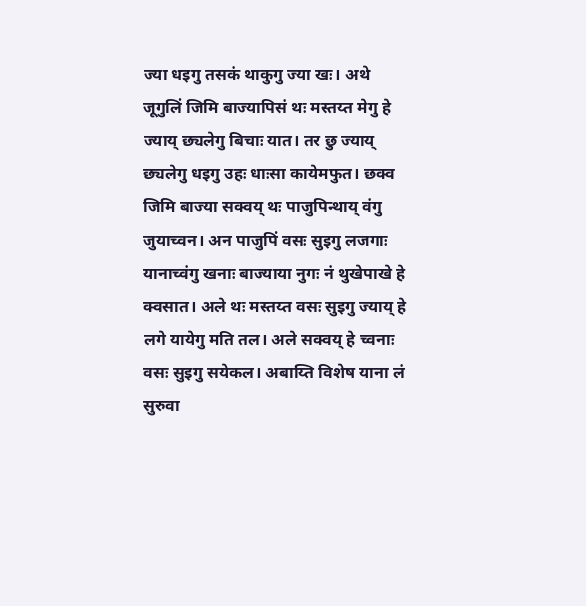ज्या धइगु तसकं थाकुगु ज्या खः। अथे जूगुलिं जिमि बाज्यापिसं थः मस्तय्त मेगु हे ज्याय् छ्यलेगु बिचाः यात। तर छु ज्याय् छ्यलेगु धइगु उहः धाःसा कायेमफुत। छक्व जिमि बाज्या सक्वय् थः पाजुपिन्थाय् वंगु जुयाच्वन। अन पाजुपिं वसः सुइगु लजगाः यानाच्वंगु खनाः बाज्याया नुगः नं थुखेपाखे हे क्वसात। अले थः मस्तय्त वसः सुइगु ज्याय् हे लगे यायेगु मति तल। अले सक्वय् हे च्वनाः वसः सुइगु सयेकल। अबाय्ति विशेष याना लं सुरुवा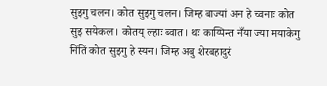सुइगु चलन। कोत सुइगु चलन। जिम्ह बाज्यां अन हे च्वनाः कोत सुइ सयेकल। कोतय् ल्हाः ब्वात। थः काय्पिन्त नँया ज्या मयाकेगु निंतिं कोत सुइगु हे स्यन। जिम्ह अबु शेरबहादुरं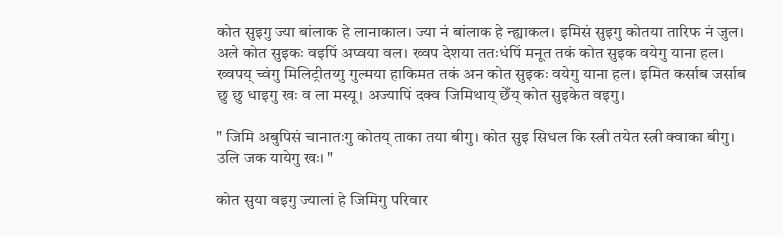कोत सुइगु ज्या बांलाक हे लानाकाल। ज्या नं बांलाक हे न्ह्याकल। इमिसं सुइगु कोतया तारिफ नं जुल। अले कोत सुइकः वइपिं अप्वया वल। ख्वप देशया ततःधंपिं मनूत तकं कोत सुइक वयेगु याना हल। ख्वपय् च्वंगु मिलिट्रीतय्गु गुल्मया हाकिमत तकं अन कोत सुइकः वयेगु याना हल। इमित कर्साब जर्साब छु छु धाइगु खः व ला मस्यू। अज्यापिं दक्व जिमिथाय् छेँय् कोत सुइकेत वइगु।

" जिमि अबुपिसं चानातःगु कोतय् ताका तया बीगु। कोत सुइ सिधल कि स्त्री तयेत स्त्री क्वाका बीगु। उलि जक यायेगु खः। "

कोत सुया वइगु ज्यालां हे जिमिगु परिवार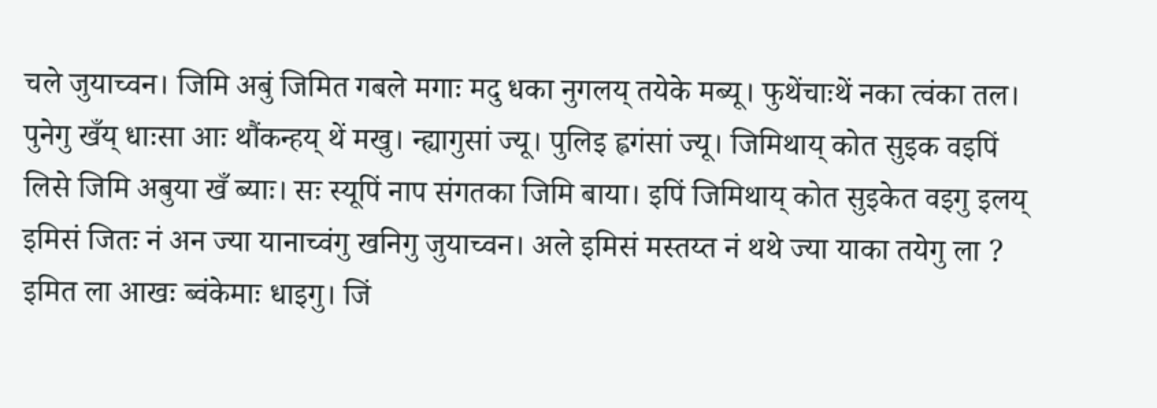चले जुयाच्वन। जिमि अबुं जिमित गबले मगाः मदु धका नुगलय् तयेके मब्यू। फुथेंचाःथें नका त्वंका तल। पुनेगु खँय् धाःसा आः थौंकन्हय् थें मखु। न्ह्यागुसां ज्यू। पुलिइ ह्वगंसां ज्यू। जिमिथाय् कोत सुइक वइपिं लिसे जिमि अबुया खँ ब्याः। सः स्यूपिं नाप संगतका जिमि बाया। इपिं जिमिथाय् कोत सुइकेत वइगु इलय् इमिसं जितः नं अन ज्या यानाच्वंगु खनिगु जुयाच्वन। अले इमिसं मस्तय्त नं थथे ज्या याका तयेगु ला ? इमित ला आखः ब्वंकेमाः धाइगु। जिं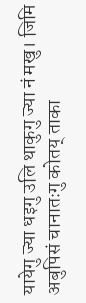यायेगु ज्या धइगु उलि थाकुगु ज्या नं मखु। जिमि अबुपिसं चानातःगु कोतय् ताका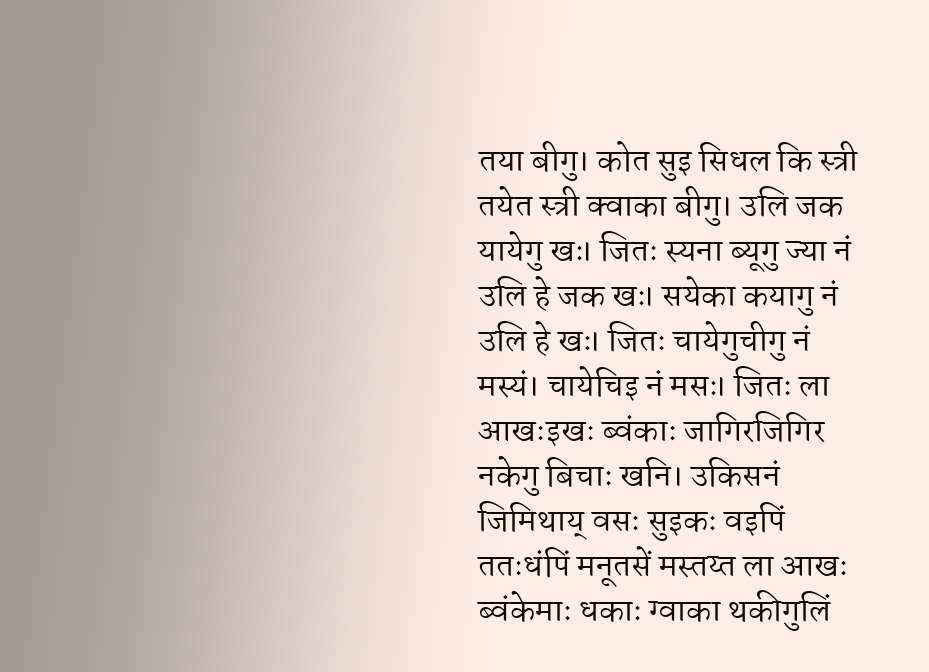तया बीगु। कोत सुइ सिधल कि स्त्री तयेत स्त्री क्वाका बीगु। उलि जक यायेगु खः। जितः स्यना ब्यूगु ज्या नं उलि हे जक खः। सयेका कयागु नं उलि हे खः। जितः चायेगुचीगु नं मस्यं। चायेचिइ नं मसः। जितः ला आखःइखः ब्वंकाः जागिरजिगिर नकेगु बिचाः खनि। उकिसनं जिमिथाय् वसः सुइकः वइपिं ततःधंपिं मनूतसें मस्तय्त ला आखः ब्वंकेमाः धकाः ग्वाका थकीगुलिं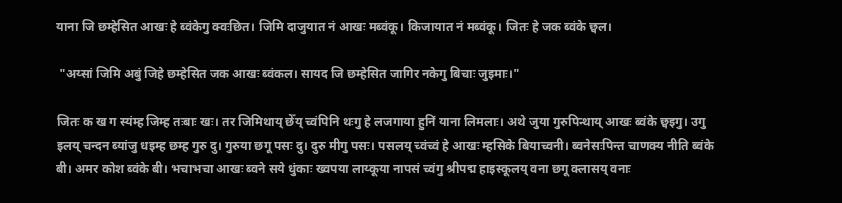याना जि छम्हेसित आखः हे ब्वंकेगु क्वःछित। जिमि दाजुयात नं आखः मब्वंकू। किजायात नं मब्वंकू। जितः हे जक ब्वंके छ्वल।

 "अय्सां जिमि अबुं जिहे छम्हेसित जक आखः ब्वंकल। सायद जि छम्हेसित जागिर नकेगु बिचाः जुइमाः।"

जितः क ख ग स्यंम्ह जिम्ह तःबाः खः। तर जिमिथाय् छेँय् च्वंपिनि थःगु हे लजगाया हुनिं याना लिमलाः। अथे जुया गुरुपिन्थाय् आखः ब्वंके छ्वइगु। उगु इलय् चन्दन ब्यांजु धइम्ह छम्ह गुरु दु। गुरुया छगू पसः दु। दुरु मीगु पसः। पसलय् च्वंच्वं हे आखः म्हसिके बियाच्वनी। ब्वनेसःपिन्त चाणक्य नीति ब्वंके बी। अमर कोश ब्वंके बी। भचाभचा आखः ब्वने सये धुंकाः ख्वपया लाय्कूया नापसं च्वंगु श्रीपद्म हाइस्कूलय् वना छगू क्लासय् वनाः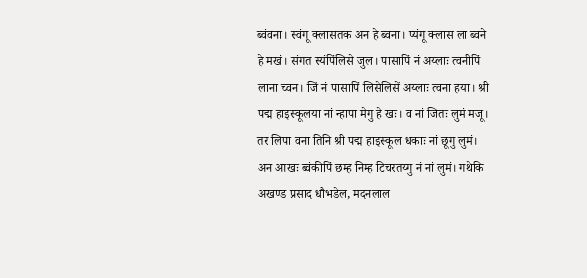ब्वंवना। स्वंगू क्लासतक अन हे ब्वना। प्यंगू क्लास ला ब्वने हे मखं। संगत स्यंपिंलिसे जुल। पासापिं नं अय्लाः त्वनीपिं लाना च्वन। जिं नं पासापिं लिसेलिसें अय्लाः त्वना हया। श्री पद्म हाइस्कूलया नां न्हापा मेगु हे खः। व नां जितः लुमं मजू। तर लिपा वना तिनि श्री पद्म हाइस्कूल धकाः नां छूगु लुमं। अन आखः ब्वंकीपिं छम्ह निम्ह टिचरतय्गु नं नां लुमं। गथेकि अखण्ड प्रसाद धौभडेल, मदनलाल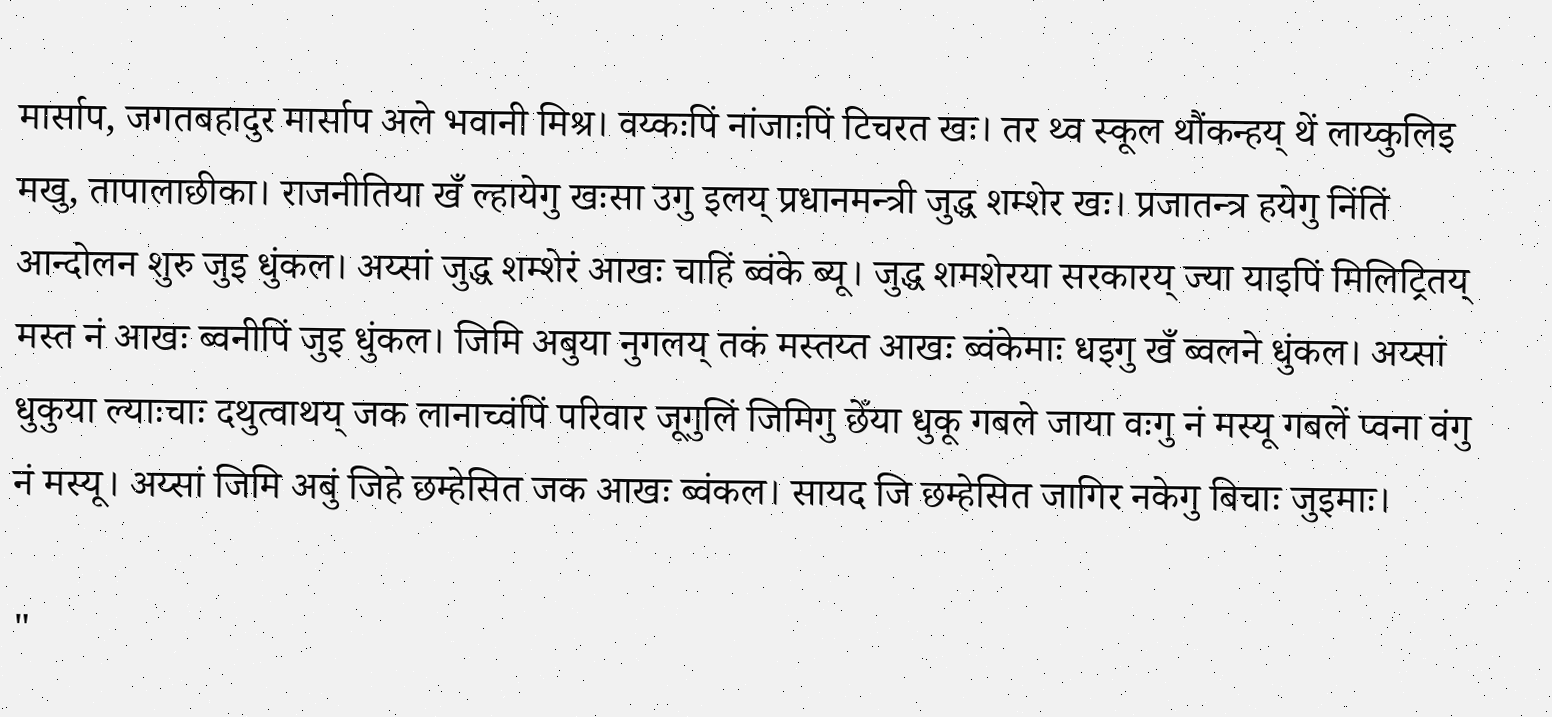मार्साप, जगतबहादुर मार्साप अले भवानी मिश्र। वय्कःपिं नांजाःपिं टिचरत खः। तर थ्व स्कूल थौंकन्हय् थें लाय्कुलिइ मखु, तापालाछीका। राजनीतिया खँ ल्हायेगु खःसा उगु इलय् प्रधानमन्त्री जुद्ध शम्शेर खः। प्रजातन्त्र हयेगु निंतिं आन्दोलन शुरु जुइ धुंकल। अय्सां जुद्ध शम्शेरं आखः चाहिं ब्वंके ब्यू। जुद्ध शमशेरया सरकारय् ज्या याइपिं मिलिट्रितय् मस्त नं आखः ब्वनीपिं जुइ धुंकल। जिमि अबुया नुगलय् तकं मस्तय्त आखः ब्वंकेमाः धइगु खँ ब्वलने धुंकल। अय्सां धुकुया ल्याःचाः दथुत्वाथय् जक लानाच्वंपिं परिवार जूगुलिं जिमिगु छेँया धुकू गबले जाया वःगु नं मस्यू गबलें प्वना वंगु नं मस्यू। अय्सां जिमि अबुं जिहे छम्हेसित जक आखः ब्वंकल। सायद जि छम्हेसित जागिर नकेगु बिचाः जुइमाः।

"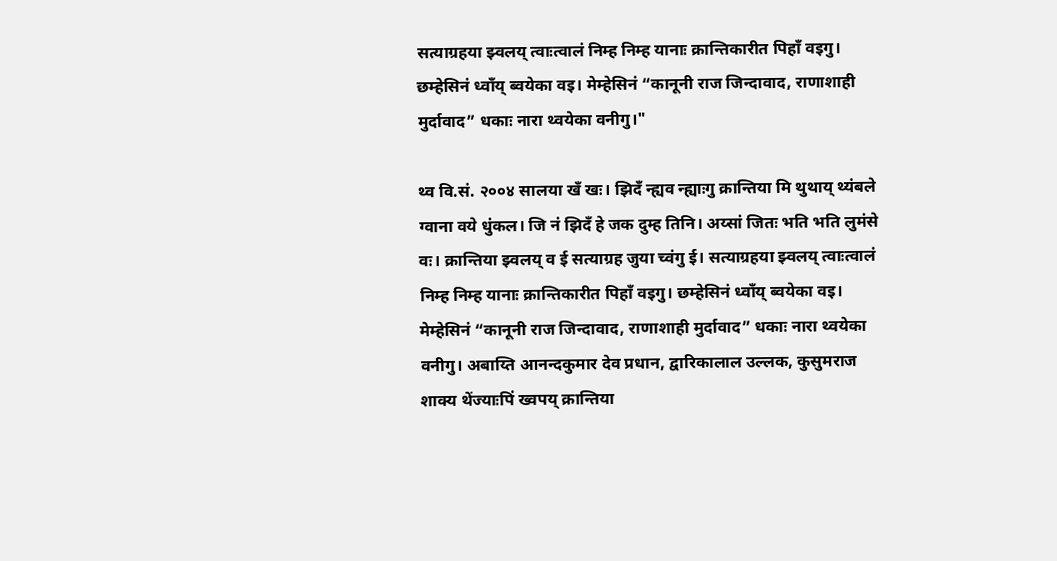सत्याग्रहया झ्वलय् त्वाःत्वालं निम्ह निम्ह यानाः क्रान्तिकारीत पिहाँ वइगु। छम्हेसिनं ध्वाँय् ब्वयेका वइ। मेम्हेसिनं “कानूनी राज जिन्दावाद, राणाशाही मुर्दावाद” धकाः नारा थ्वयेका वनीगु।"

थ्व वि.सं. २००४ सालया खँ खः। झिदँ न्ह्यव न्ह्याःगु क्रान्तिया मि थुथाय् थ्यंबले ग्वाना वये धुंकल। जि नं झिदँ हे जक दुम्ह तिनि। अय्सां जितः भति भति लुमंसे वः। क्रान्तिया झ्वलय् व ई सत्याग्रह जुया च्वंगु ई। सत्याग्रहया झ्वलय् त्वाःत्वालं निम्ह निम्ह यानाः क्रान्तिकारीत पिहाँ वइगु। छम्हेसिनं ध्वाँय् ब्वयेका वइ। मेम्हेसिनं “कानूनी राज जिन्दावाद, राणाशाही मुर्दावाद” धकाः नारा थ्वयेका वनीगु। अबाय्ति आनन्दकुमार देव प्रधान, द्वारिकालाल उल्लक, कुसुमराज शाक्य थेंज्याःपिं ख्वपय् क्रान्तिया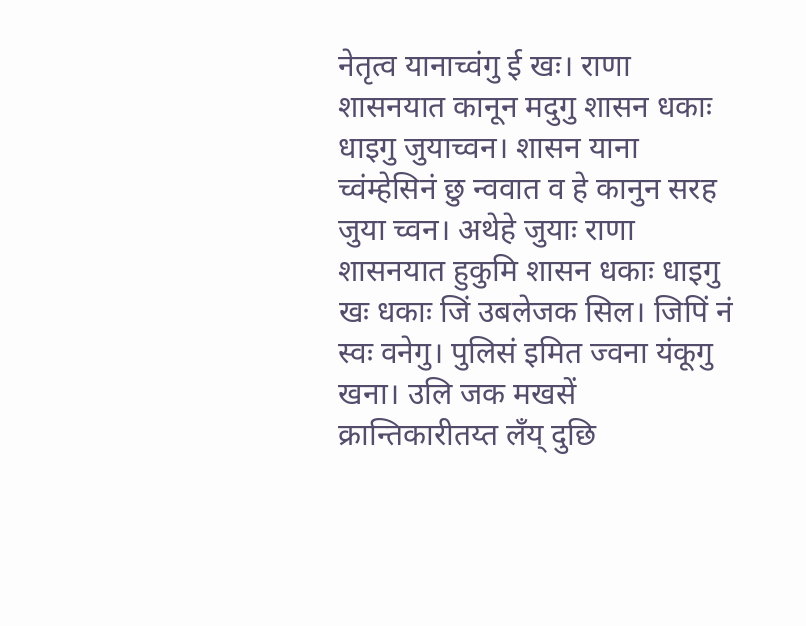नेतृत्व यानाच्वंगु ई खः। राणा शासनयात कानून मदुगु शासन धकाः धाइगु जुयाच्वन। शासन याना च्वंम्हेसिनं छु न्ववात व हे कानुन सरह जुया च्वन। अथेहे जुयाः राणा शासनयात हुकुमि शासन धकाः धाइगु खः धकाः जिं उबलेजक सिल। जिपिं नं स्वः वनेगु। पुलिसं इमित ज्वना यंकूगु खना। उलि जक मखसें क्रान्तिकारीतय्त लँय् दुछि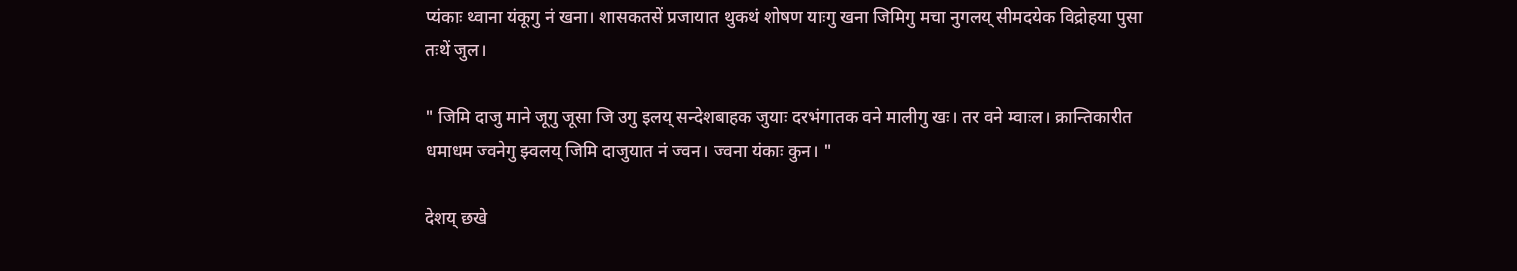प्यंकाः थ्वाना यंकूगु नं खना। शासकतसें प्रजायात थुकथं शोषण याःगु खना जिमिगु मचा नुगलय् सीमदयेक विद्रोहया पुसा तःथें जुल।

" जिमि दाजु माने जूगु जूसा जि उगु इलय् सन्देशबाहक जुयाः दरभंगातक वने मालीगु खः। तर वने म्वाःल। क्रान्तिकारीत धमाधम ज्वनेगु झ्वलय् जिमि दाजुयात नं ज्वन। ज्वना यंकाः कुन। "

देशय् छखे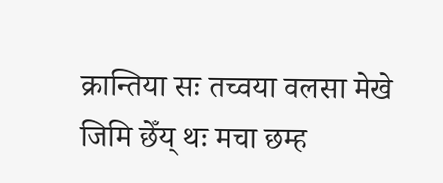क्रान्तिया सः तच्वया वलसा मेखे जिमि छेँय् थः मचा छम्ह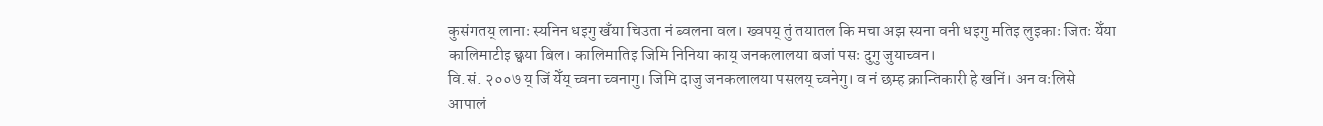कुसंगतय् लानाः स्यनिन धइगु खँया चिउता नं ब्वलना वल। ख्वपय् तुं तयातल कि मचा अझ स्यना वनी धइगु मतिइ लुइकाः जितः येँया कालिमाटीइ छ्वया बिल। कालिमातिइ जिमि निनिया काय् जनकलालया बजां पसः दुगु जुयाच्वन।
वि.सं. २००७ य् जिं येँय् च्वना च्वनागु। जिमि दाजु जनकलालया पसलय् च्वनेगु। व नं छम्ह क्रान्तिकारी हे खनिं। अन वःलिसे आपालं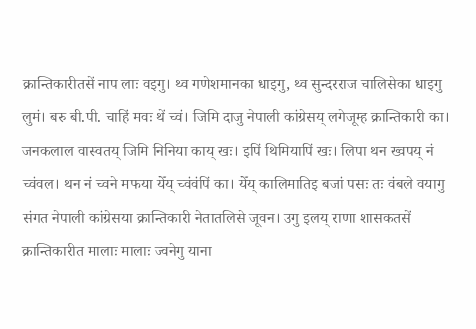क्रान्तिकारीतसें नाप लाः वइगु। थ्व गणेशमानका धाइगु, थ्व सुन्दरराज चालिसेका धाइगु लुमं। बरु बी.पी. चाहिं मवः थें च्वं। जिमि दाजु नेपाली कांग्रेसय् लगेजूम्ह क्रान्तिकारी का। जनकलाल वास्वतय् जिमि निनिया काय् खः। इपिं थिमियापिं खः। लिपा थन ख्वपय् नं च्वंवल। थन नं च्वने मफया येँय् च्वंवंपिं का। येँय् कालिमातिइ बजां पसः तः वंबले वयागु संगत नेपाली कांग्रेसया क्रान्तिकारी नेतातलिसे जूवन। उगु इलय् राणा शासकतसें क्रान्तिकारीत मालाः मालाः ज्वनेगु याना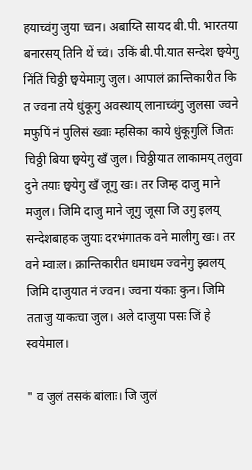हयाच्वंगु जुया च्वन। अबाय्ति सायद बी.पी. भारतया बनारसय् तिनि थें च्वं। उकिं बी.पी.यात सन्देश छ्वयेगु निंतिं चिठ्ठी छ्वयेमाःगु जुल। आपालं क्रान्तिकारीत कि त ज्वना तये धुंकूगु अवस्थाय् लानाच्वंगु जुलसा ज्वने मफुपिं नं पुलिसं ख्वाः म्हसिका काये धुंकूगुलिं जितः चिठ्ठी बिया छ्वयेगु खँ जुल। चिठ्ठीयात लाकामय् तलुवा दुने तयाः छ्वयेगु खँ जूगु खः। तर जिम्ह दाजु माने मजुल। जिमि दाजु माने जूगु जूसा जि उगु इलय् सन्देशबाहक जुयाः दरभंगातक वने मालीगु खः। तर वने म्वाःल। क्रान्तिकारीत धमाधम ज्वनेगु झ्वलय् जिमि दाजुयात नं ज्वन। ज्वना यंकाः कुन। जिमि तताजु याकःचा जुल। अले दाजुया पसः जिं हे स्वयेमाल।

" व जुलं तसकं बांलाः। जि जुलं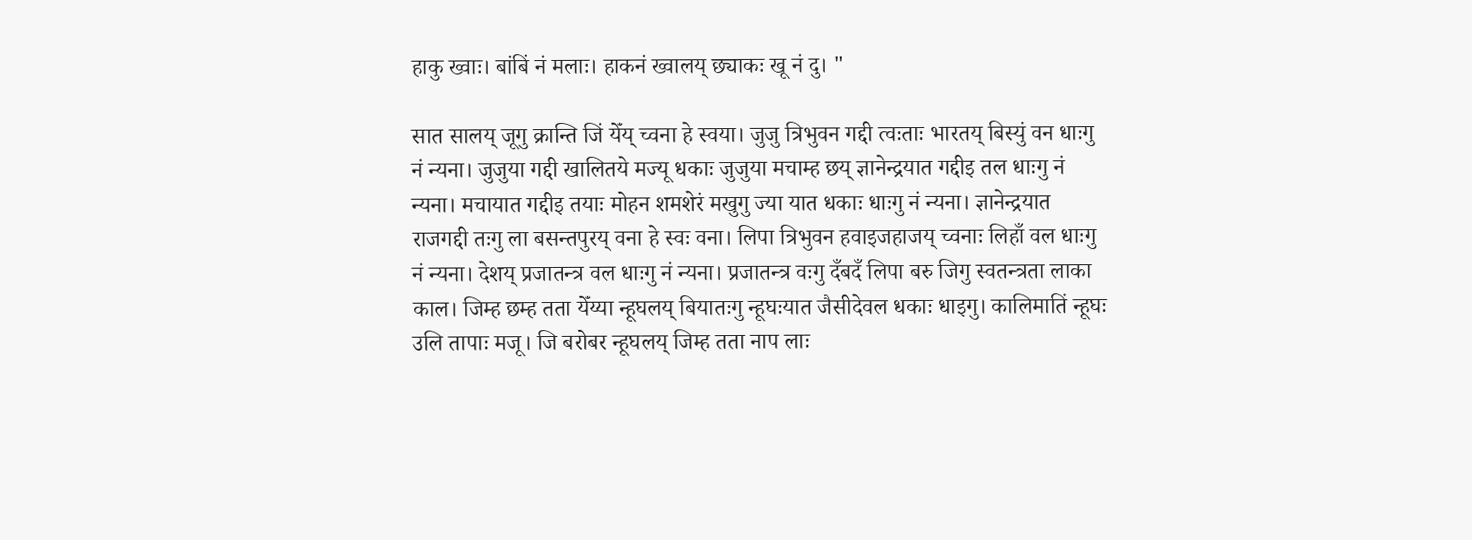हाकु ख्वाः। बांबिं नं मलाः। हाकनं ख्वालय् छ्याकः खू नं दु। "

सात सालय् जूगु क्रान्ति जिं येँय् च्वना हे स्वया। जुजु त्रिभुवन गद्दी त्वःताः भारतय् बिस्युं वन धाःगु नं न्यना। जुजुया गद्दी खालितये मज्यू धकाः जुजुया मचाम्ह छय् ज्ञानेन्द्रयात गद्दीइ तल धाःगु नं न्यना। मचायात गद्दीइ तयाः मोहन शमशेरं मखुगु ज्या यात धकाः धाःगु नं न्यना। ज्ञानेन्द्रयात राजगद्दी तःगु ला बसन्तपुरय् वना हे स्वः वना। लिपा त्रिभुवन हवाइजहाजय् च्वनाः लिहाँ वल धाःगु नं न्यना। देशय् प्रजातन्त्र वल धाःगु नं न्यना। प्रजातन्त्र वःगु दँबदँ लिपा बरु जिगु स्वतन्त्रता लाका काल। जिम्ह छम्ह तता येँय्या न्हूघलय् बियातःगु न्हूघःयात जैसीदेवल धकाः धाइगु। कालिमातिं न्हूघः उलि तापाः मजू। जि बरोबर न्हूघलय् जिम्ह तता नाप लाः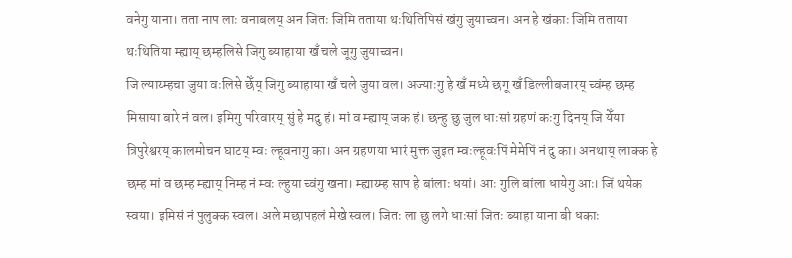वनेगु याना। तता नाप लाः वनाबलय् अन जितः जिमि तताया थःथितिपिसं खंगु जुयाच्वन। अन हे खंकाः जिमि तताया थःथितिया म्ह्याय् छम्हलिसे जिगु ब्याहाया खँ चले जूगु जुयाच्वन।
जि ल्याय्म्हचा जुया वःलिसे छेँय् जिगु ब्याहाया खँ चले जुया वल। अज्याःगु हे खँ मध्ये छगू खँ डिल्लीबजारय् च्वंम्ह छम्ह मिसाया बारे नं वल। इमिगु परिवारय् सुं हे मदु हं। मां व म्ह्याय् जक हं। छन्हु छु जुल धाःसां ग्रहणं कःगु दिनय् जि येँया त्रिपुरेश्वरय् कालमोचन घाटय् म्वः ल्हूवनागु का। अन ग्रहणया भारं मुक्त जुइत म्वःल्हूवःपिं मेमेपिं नं दु का। अनथाय् लाक्क हे छम्ह मां व छम्ह म्ह्याय् निम्ह नं म्वः ल्हुया च्वंगु खना। म्ह्याय्म्ह साप हे बांलाः धयां। आः गुलि बांला धायेगु आः। जिं थयेक स्वया। इमिसं नं पुलुक्क स्वल। अले मछापहलं मेखे स्वल। जितः ला छु लगे धाःसां जितः ब्याहा याना बी धकाः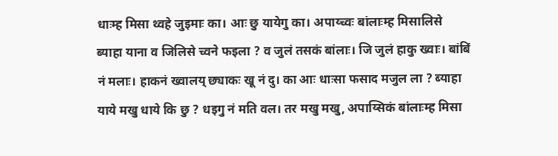धाःम्ह मिसा थ्वहे जुइमाः का। आः छु यायेगु का। अपाय्च्वः बांलाःम्ह मिसालिसे ब्याहा याना व जिलिसे च्वने फइला ? व जुलं तसकं बांलाः। जि जुलं हाकु ख्वाः। बांबिं नं मलाः। हाकनं ख्वालय् छ्याकः खू नं दु। का आः धाःसा फसाद मजुल ला ? ब्याहा याये मखु धाये कि छु ? धइगु नं मति वल। तर मखु मखु, अपाय्सिकं बांलाःम्ह मिसा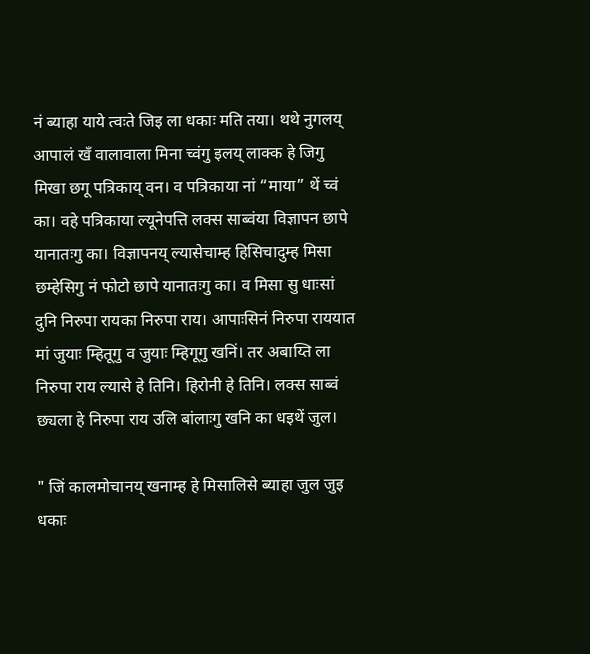नं ब्याहा याये त्वःते जिइ ला धकाः मति तया। थथे नुगलय् आपालं खँ वालावाला मिना च्वंगु इलय् लाक्क हे जिगु मिखा छगू पत्रिकाय् वन। व पत्रिकाया नां “माया” थें च्वं का। वहे पत्रिकाया ल्यूनेपत्ति लक्स साब्वंया विज्ञापन छापे यानातःगु का। विज्ञापनय् ल्यासेचाम्ह हिसिचादुम्ह मिसा छम्हेसिगु नं फोटो छापे यानातःगु का। व मिसा सु धाःसां दुनि निरुपा रायका निरुपा राय। आपाःसिनं निरुपा राययात मां जुयाः म्हितूगु व जुयाः म्हिगूगु खनिं। तर अबाय्ति ला निरुपा राय ल्यासे हे तिनि। हिरोनी हे तिनि। लक्स साब्वं छ्यला हे निरुपा राय उलि बांलाःगु खनि का धइथें जुल।

" जिं कालमोचानय् खनाम्ह हे मिसालिसे ब्याहा जुल जुइ धकाः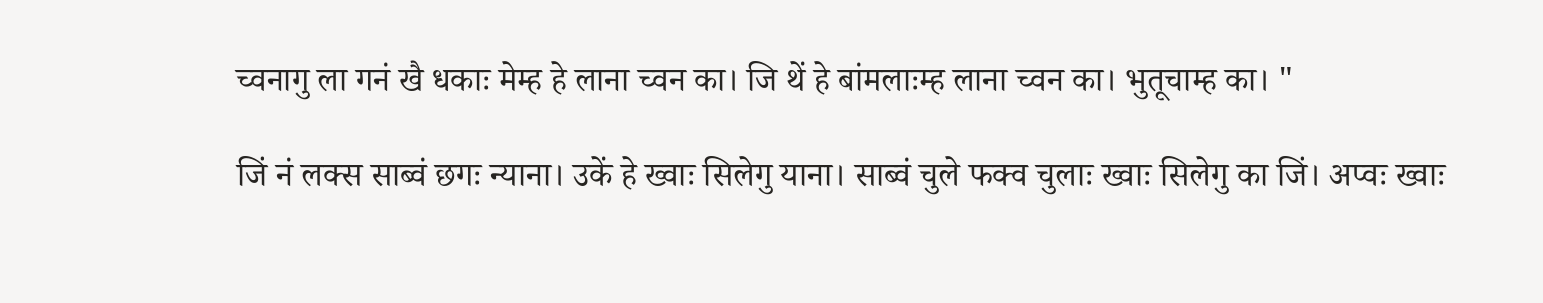च्वनागु ला गनं खै धकाः मेम्ह हे लाना च्वन का। जि थें हे बांमलाःम्ह लाना च्वन का। भुतूचाम्ह का। "

जिं नं लक्स साब्वं छगः न्याना। उकें हे ख्वाः सिलेगु याना। साब्वं चुले फक्व चुलाः ख्वाः सिलेगु का जिं। अप्वः ख्वाः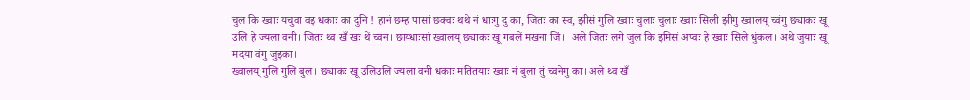चुल कि ख्वाः यचुवा वइ धकाः का दुनि ! हानं छम्ह पासां छक्वः थथे नं धाःगु दु का, जितः का स्व, झीसं गुलि ख्वाः चुलाः चुलाः ख्वाः सिली झीगु ख्वालय् च्वंगु छ्याकः खू उलि हे ज्यला वनी। जितः थ्व खँ खः थें च्वन। छाय्धाःसां ख्वालय् छ्याकः खू गबलें मखना जिं।  अले जितः लगे जुल कि इमिसं अप्वः हे ख्वाः सिले धुंकल। अथे जुयाः खू मदया वंगु जुइका।
ख्वालय् गुलि गुलि बुल। छ्याकः खू उलिउलि ज्यला वनी धकाः मतितयाः ख्वाः नं बुला तुं च्वनेगु का। अले थ्व खँ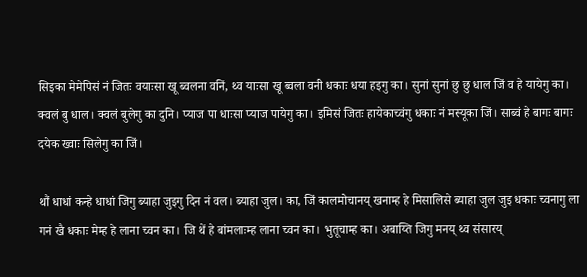सिइका मेमेपिसं नं जितः वयाःसा खू ब्वलना वनिं, थ्व याःसा खू ब्वला वनी धकाः धया हइगु का। सुनां सुनां छु छु धाल जिं व हे यायेगु का। क्वलं बु धाल। क्वलं बुलेगु का दुनि। प्याज पा धाःसा प्याज पायेगु का। इमिसं जितः हायेकाच्वंगु धकाः नं मस्यूका जिं। साब्वं हे बागः बागः दयेक ख्वाः सिलेगु का जिं।

थौं धाधां कन्हे धाधां जिगु ब्याहा जुइगु दिन नं वल। ब्याहा जुल। का, जिं कालमोचानय् खनाम्ह हे मिसालिसे ब्याहा जुल जुइ धकाः च्वनागु ला गनं खै धकाः मेम्ह हे लाना च्वन का। जि थें हे बांमलाःम्ह लाना च्वन का। भुतूचाम्ह का। अबाय्ति जिगु मनय् थ्व संसारय्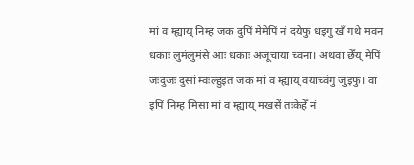मां व म्ह्याय् निम्ह जक दुपिं मेमेपिं नं दयेफु धइगु खँ गथे मवन धकाः लुमंलुमंसे आः धकाः अजूचाया च्वना। अथवा छेँय् मेपिं जःदुजः दुसां म्वःल्हुइत जक मां व म्ह्याय् वयाच्वंगु जुइफु। वा इपिं निम्ह मिसा मां व म्ह्याय् मखसें तःकेहेँ नं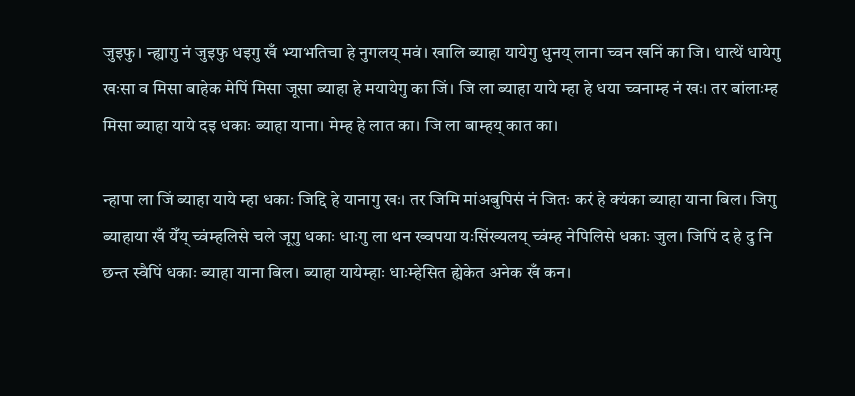जुइफु। न्ह्यागु नं जुइफु धइगु खँ भ्याभतिचा हे नुगलय् मवं। खालि ब्याहा यायेगु धुनय् लाना च्वन खनिं का जि। धात्थें धायेगु खःसा व मिसा बाहेक मेपिं मिसा जूसा ब्याहा हे मयायेगु का जिं। जि ला ब्याहा याये म्हा हे धया च्वनाम्ह नं खः। तर बांलाःम्ह मिसा ब्याहा याये दइ धकाः ब्याहा याना। मेम्ह हे लात का। जि ला बाम्हय् कात का।

न्हापा ला जिं ब्याहा याये म्हा धकाः जिद्दि हे यानागु खः। तर जिमि मांअबुपिसं नं जितः करं हे क्यंका ब्याहा याना बिल। जिगु ब्याहाया खँ येँय् च्वंम्हलिसे चले जूगु धकाः धाःगु ला थन ख्वपया यःसिंख्यलय् च्वंम्ह नेपिलिसे धकाः जुल। जिपिं द हे दु नि छन्त स्वैपिं धकाः ब्याहा याना बिल। ब्याहा यायेम्हाः धाःम्हेसित ह्येकेत अनेक खँ कन।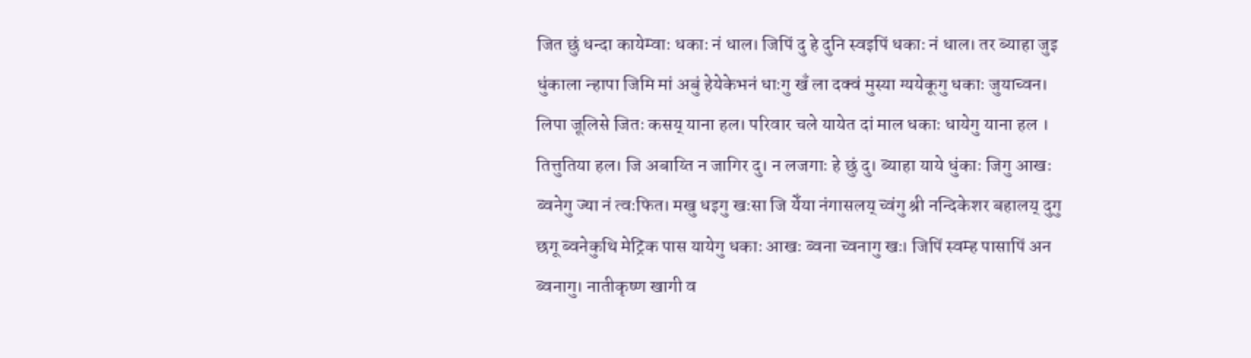जित छुं धन्दा कायेम्वाः धकाः नं धाल। जिपिं दु हे दुनि स्वइपिं धकाः नं धाल। तर ब्याहा जुइ धुंकाला न्हापा जिमि मां अबुं हेयेकेभनं धाःगु खँ ला दक्वं मुस्या ग्ययेकूगु धकाः जुयाच्वन। लिपा जूलिसे जितः कसय् याना हल। परिवार चले यायेत दां माल धकाः धायेगु याना हल । तित्तुतिया हल। जि अबाय्ति न जागिर दु। न लजगाः हे छुं दु। ब्याहा याये धुंकाः जिगु आखः ब्वनेगु ज्या नं त्वःफित। मखु धइगु खःसा जि येँया नंगासलय् च्वंगु श्री नन्दिकेशर बहालय् दुगु छगू ब्वनेकुथि मेट्रिक पास यायेगु धकाः आखः ब्वना च्वनागु खः। जिपिं स्वम्ह पासापिं अन ब्वनागु। नातीकृष्ण खागी व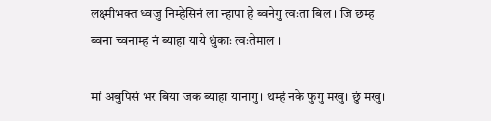लक्ष्मीभक्त ध्वजु निम्हेसिनं ला न्हापा हे ब्वनेगु त्वःता बिल । जि छम्ह ब्वना च्वनाम्ह नं ब्याहा याये धुंकाः त्वःतेमाल ।

मां अबुपिसं भर बिया जक ब्याहा यानागु। थम्हं नके फुगु मखु। छुं मखु।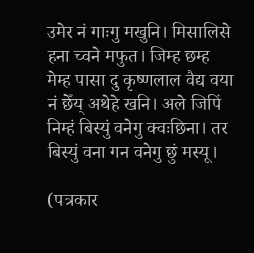उमेर नं गाःगु मखुनि। मिसालिसे हना च्वने मफुत। जिम्ह छम्ह मेम्ह पासा दु कृष्णलाल वैद्य वया नं छेँय् अथेहे खनि। अले जिपिं निम्हं बिस्युं वनेगु क्वःछिना। तर बिस्युं वना गन वनेगु छुं मस्यू।

(पत्रकार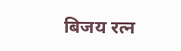बिजय रत्न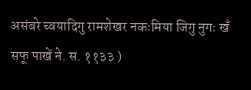असंबरे च्वयादिगु रामशेखर नकःमिया जिगु नुगः खँ सफू पाखें ने. स. ११३३ )